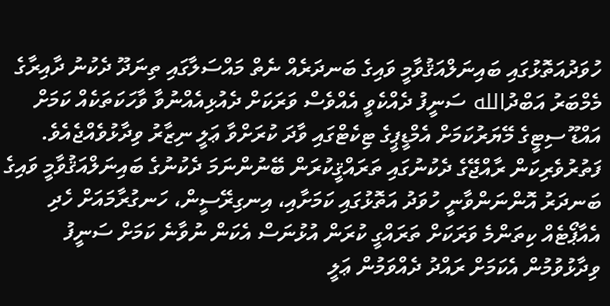ހުވަދުއަތޮޅުގައި ބައިނަލްއަޤުވާމީ ވައިގެ ބަނދަރެއް ނެތް މައްސަލާގައި ތިނަދޫ ދެކުނު ދާއިރާގެ މެމްބަރު އަބްދުالله ސަނީފު ދެއްކެވީ އެއްވެސް ވަރަކަށް ދެއުޅިއެއްނުވާ ވާހަކަތަކެއް ކަމަށް އައްޑޫ ސިޓީގެ މޭޔަރުކަމަށް އެމްޑީޕީގެ ޓިކެޓްގައި ވާދަ ކުރަށްވާ ޢަލީ ނިޒާރު ވިދާޅުވެއްޖެއެވެ.
ފަތުރުވެރިކަން ރާއްޖޭގެ ދެކުނުގައި ތަރައްޤީކުރަން ބޭނުންނަމަ ދެކުނުގެ ބައިނަލްއަޤުވާމީ ވައިގެ ބަނދަރު އޮންނަންވާނީ ހުވަދު އަތޮޅުގައި ކަމަށާއި، އިނގިރޭސީން، ހަނގުރާމައަށް ހެދި އެއާޕޯޓެއް ކިތަންމެ ވަރަކަށް ތަރައްގީ ކުރަން އުޅުނަސް އެކަން ނުވާނެ ކަމަށް ސަނީފު ވިދާޅުވުމުން އެކަމަށް ރައްދު ދެއްވަމުން ޢަލީ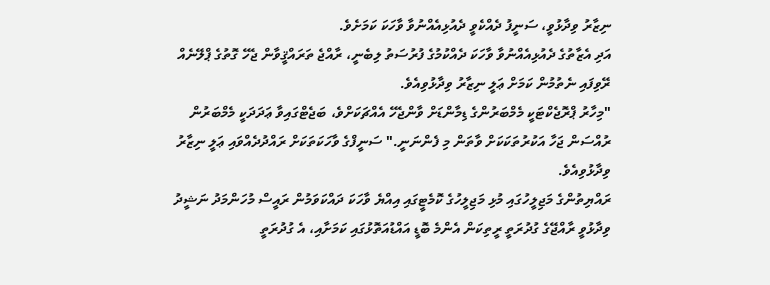ނިޒާރު ވިދާޅުވީ، ސަނީފު ދެއްކެވީ ދެއުޅިއެއްނުވާ ވާހަކަ ކަމަށެވެ.
އަދި އެޒާތުގެ ދެއުޅިއެއްނުވާ ވާހަކަ ދެއްކުމުގެ ފުރުސަތު ލިބެނީ، ރާއްޖެ ތަރައްޤީވާން ޖެހޭ ގޮތުގެ ޕްލޭނެއް ރޭވިފައި ނެތުމުން ކަމަށް ޢަލީ ނިޒާރު ވިދާޅުވިއެވެ.
"މިހާރު ޕްރޮޖެކްޓަކީ މެމްބަރުންގެ ޑިމާންޑަށް ވާންޖެހޭ އެއްޗަކަށްވެ، ބަޖެޓްގައިވާ ޢަދަދަކީ މެމްބަރުން ރުއްސަން ޖަހާ އަކުރުތަކަކަށް ވާތަން މި ފެންނަނީ." ސަނީފްގެ ވާހަކަތަކަށް ރައްދުދެއްވައި ޢަލީ ނިޒާރު ވިދާޅުވިއެވެ.
ރައްޔިތުންގެ މަޖިލީހުގައި މުޅި މަޖިލީހުގެ ކޮމެޓީގައި އިއްޔެ ވާހަކަ ދައްކަވަމުން ރައީސް މުހަންމަދު ނަޝީދު ވިދާޅުވީ ރާއްޖޭގެ ގުދުރަތީ ރީތިކަން އެންމެ ބޮޑީ އައްޑުއަތޮޅުގައި ކަމަށާއި، އެ ގުދުރަތީ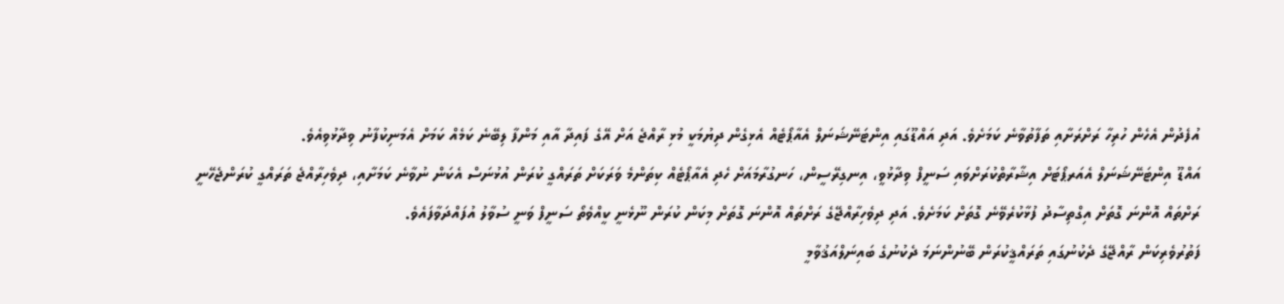އުފެދުން އެހެން ހުރިހާ ރަށްރަށާއި ތަފާތުވާނެ ކަމަށެވެ. އަދި އައްޑޫގައި އިންޓަނޭޝަނަލް އެއާޕޯޓެއް އެޅިގެން ދިޔުމަކީ މުޅި ރާއްޖެ އަށް އޭގެ ފައިދާ އާއި މަންފާ ލިބޭނެ ކަމެއް ކަމަށް އެމަނިކުފާނު ވިދާޅުވިއެވެ.
އައްޑޫ އިންޓަނޭޝަނަލް އެއަރޕޯޓަށް އިޝާރާތްކުރަށްވައި ސަނީފް ވިދާޅުވީ، އިނގިރޭސީން، ހަނގުރާމައަށް ހެދި އެއާޕޯޓެއް ކިތަންމެ ވަރަކަށް ތަރައްގީ ކުރަން އުޅުނަސް އެކަން ނުވާނެ ކަމަށާއި، ދިވެހިރާއްޖެ ތަރައްގީ ކުރަންޖެހޭނީ ރަށްތައް އޮންނަ ގޮތަށް އިގްތިސާދު ފުޅާކުރެވޭނެ ގޮތަށް ކަމަށެވެ. އަދި ދިވެހިރާއްޖޭގެ ރަށްތައް އޮންނަ ގޮތަށް މިކަން ކުރަން ނޫޅެނީ ކީއްވެތޯ ސަނީފް ވަނީ ސުވާލު އުފައްދަވާފައެވެ.
ފަތުރުވެރިކަން ރާއްޖޭގެ ދެކުނުގައި ތަރައްޤީކުރަން ބޭނުންނަމަ ދެކުނުގެ ބައިނަލްއަޤުވާމީ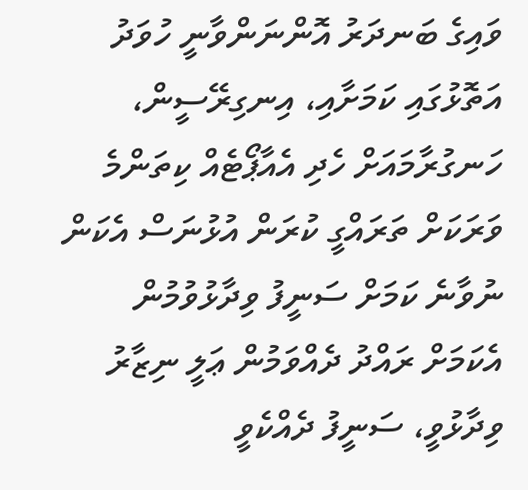ވައިގެ ބަނދަރު އޮންނަންވާނީ ހުވަދު އަތޮޅުގައި ކަމަށާއި، އިނގިރޭސީން، ހަނގުރާމައަށް ހެދި އެއާޕޯޓެއް ކިތަންމެ ވަރަކަށް ތަރައްގީ ކުރަން އުޅުނަސް އެކަން ނުވާނެ ކަމަށް ސަނީފު ވިދާޅުވުމުން އެކަމަށް ރައްދު ދެއްވަމުން ޢަލީ ނިޒާރު ވިދާޅުވީ، ސަނީފު ދެއްކެވީ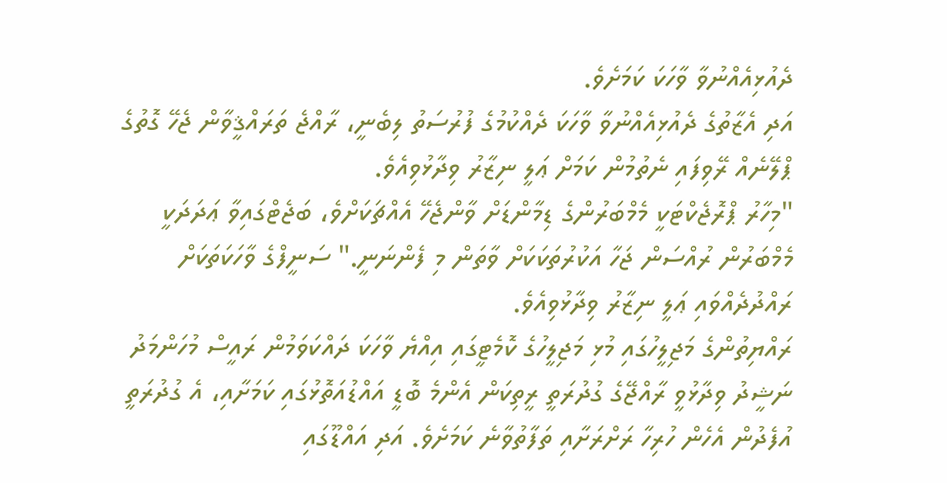ދެއުޅިއެއްނުވާ ވާހަކަ ކަމަށެވެ.
އަދި އެޒާތުގެ ދެއުޅިއެއްނުވާ ވާހަކަ ދެއްކުމުގެ ފުރުސަތު ލިބެނީ، ރާއްޖެ ތަރައްޤީވާން ޖެހޭ ގޮތުގެ ޕްލޭނެއް ރޭވިފައި ނެތުމުން ކަމަށް ޢަލީ ނިޒާރު ވިދާޅުވިއެވެ.
"މިހާރު ޕްރޮޖެކްޓަކީ މެމްބަރުންގެ ޑިމާންޑަށް ވާންޖެހޭ އެއްޗަކަށްވެ، ބަޖެޓްގައިވާ ޢަދަދަކީ މެމްބަރުން ރުއްސަން ޖަހާ އަކުރުތަކަކަށް ވާތަން މި ފެންނަނީ." ސަނީފްގެ ވާހަކަތަކަށް ރައްދުދެއްވައި ޢަލީ ނިޒާރު ވިދާޅުވިއެވެ.
ރައްޔިތުންގެ މަޖިލީހުގައި މުޅި މަޖިލީހުގެ ކޮމެޓީގައި އިއްޔެ ވާހަކަ ދައްކަވަމުން ރައީސް މުހަންމަދު ނަޝީދު ވިދާޅުވީ ރާއްޖޭގެ ގުދުރަތީ ރީތިކަން އެންމެ ބޮޑީ އައްޑުއަތޮޅުގައި ކަމަށާއި، އެ ގުދުރަތީ އުފެދުން އެހެން ހުރިހާ ރަށްރަށާއި ތަފާތުވާނެ ކަމަށެވެ. އަދި އައްޑޫގައި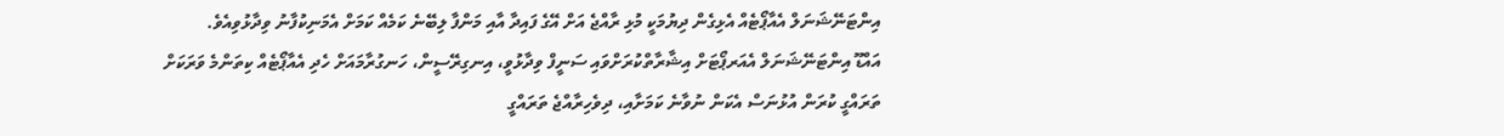އިންޓަނޭޝަނަލް އެއާޕޯޓެއް އެޅިގެން ދިޔުމަކީ މުޅި ރާއްޖެ އަށް އޭގެ ފައިދާ އާއި މަންފާ ލިބޭނެ ކަމެއް ކަމަށް އެމަނިކުފާނު ވިދާޅުވިއެވެ.
އައްޑޫ އިންޓަނޭޝަނަލް އެއަރޕޯޓަށް އިޝާރާތްކުރަށްވައި ސަނީފް ވިދާޅުވީ، އިނގިރޭސީން، ހަނގުރާމައަށް ހެދި އެއާޕޯޓެއް ކިތަންމެ ވަރަކަށް ތަރައްގީ ކުރަން އުޅުނަސް އެކަން ނުވާނެ ކަމަށާއި، ދިވެހިރާއްޖެ ތަރައްގީ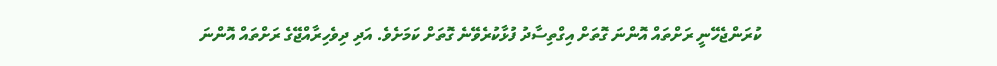ކުރަންޖެހޭނީ ރަށްތައް އޮންނަ ގޮތަށް އިގްތިސާދު ފުޅާކުރެވޭނެ ގޮތަށް ކަމަށެވެ. އަދި ދިވެހިރާއްޖޭގެ ރަށްތައް އޮންނަ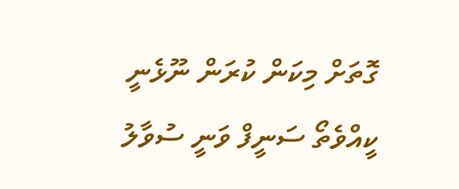ގޮތަށް މިކަން ކުރަން ނޫޅެނީ ކީއްވެތޯ ސަނީފް ވަނީ ސުވާލު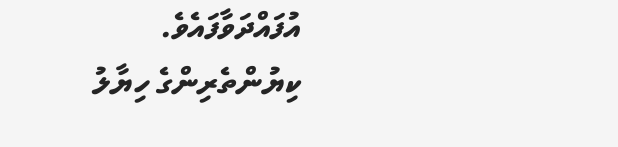އުފައްދަވާފައެވެ.
ކިޔުންތެރިންގެ ހިޔާލު